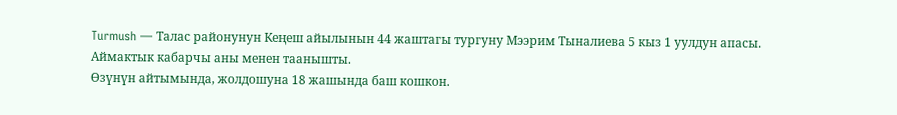Turmush — Талас районунун Кеңеш айылынын 44 жаштагы тургуну Мээрим Тыналиева 5 кыз 1 уулдун апасы. Аймактык кабарчы аны менен таанышты.
Өзүнүн айтымында, жолдошуна 18 жашында баш кошкон.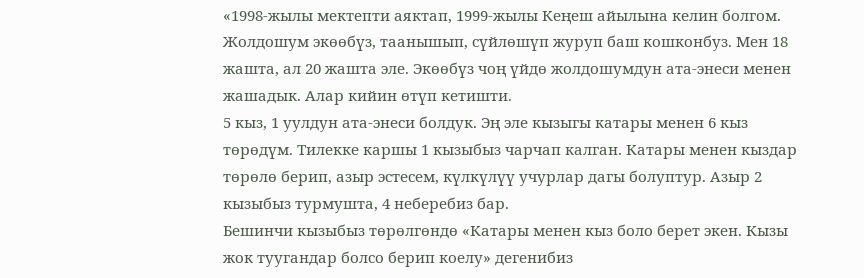«1998-жылы мектепти аяктап, 1999-жылы Кеңеш айылына келин болгом. Жолдошум экөөбүз, таанышып, сүйлөшүп журуп баш кошконбуз. Мен 18 жашта, ал 20 жашта эле. Экөөбүз чоң үйдө жолдошумдун ата-энеси менен жашадык. Алар кийин өтүп кетишти.
5 кыз, 1 уулдун ата-энеси болдук. Эң эле кызыгы катары менен 6 кыз төрөдүм. Тилекке каршы 1 кызыбыз чарчап калган. Катары менен кыздар төрөлө берип, азыр эстесем, күлкүлүү учурлар дагы болуптур. Азыр 2 кызыбыз турмушта, 4 неберебиз бар.
Бешинчи кызыбыз төрөлгөндө «Катары менен кыз боло берет экен. Кызы жок туугандар болсо берип коелу» дегенибиз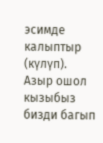эсимде калыптыр (күлүп). Азыр ошол кызыбыз бизди багып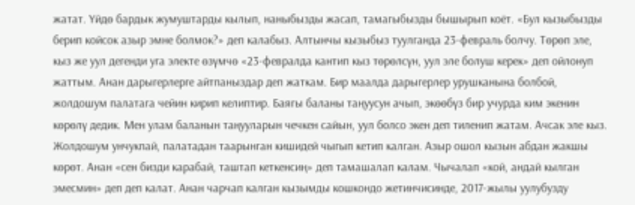жатат. Үйдө бардык жумуштарды кылып, наныбызды жасап, тамагыбызды бышырып коёт. «Бул кызыбызды берип койсок азыр эмне болмок?» деп калабыз. Алтынчы кызыбыз туулганда 23-февраль болчу. Төрөп эле, кыз же уул дегенди уга электе өзүмчө «23-февралда кантип кыз төрөлсүн, уул эле болуш керек» деп ойлонуп жаттым. Анан дарыгерлерге айтпаныздар деп жаткам. Бир маалда дарыгерлер урушканына болбой, жолдошум палатага чейин кирип келиптир. Баягы баланы таңуусун ачып, экөөбүз бир учурда ким экенин көрөлү дедик. Мен улам баланын таңууларын чечкен сайын, уул болсо экен деп тиленип жатам. Ачсак эле кыз. Жолдошум унчукпай, палатадан таарынган кишидей чыгып кетип калган. Азыр ошол кызын абдан жакшы көрөт. Анан «сен бизди карабай, таштап кеткенсиң» деп тамашалап калам. Чычалап «кой, андай кылган эмесмин» деп деп калат. Анан чарчап калган кызымды кошкондо жетинчисинде, 2017-жылы уулубузду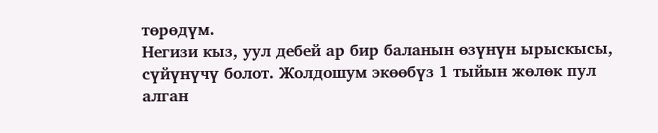төрөдүм.
Негизи кыз, уул дебей ар бир баланын өзүнүн ырыскысы, сүйүнүчү болот. Жолдошум экөөбүз 1 тыйын жөлөк пул алган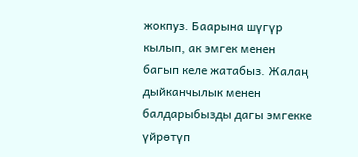жокпуз. Баарына шүгүр кылып, ак эмгек менен багып келе жатабыз. Жалаң дыйканчылык менен балдарыбызды дагы эмгекке үйрөтүп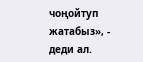чоңойтуп жатабыз», - деди ал.